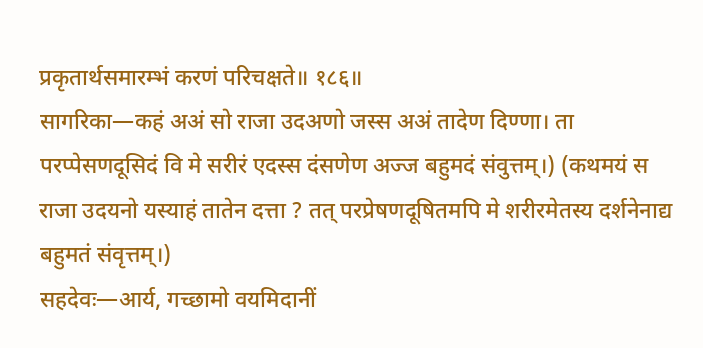प्रकृतार्थसमारम्भं करणं परिचक्षते॥ १८६॥
सागरिका—कहं अअं सो राजा उदअणो जस्स अअं तादेण दिण्णा। ता परप्पेसणदूसिदं वि मे सरीरं एदस्स दंसणेण अज्ज बहुमदं संवुत्तम्।) (कथमयं स राजा उदयनो यस्याहं तातेन दत्ता ? तत् परप्रेषणदूषितमपि मे शरीरमेतस्य दर्शनेनाद्य बहुमतं संवृत्तम्।)
सहदेवः—आर्य, गच्छामो वयमिदानीं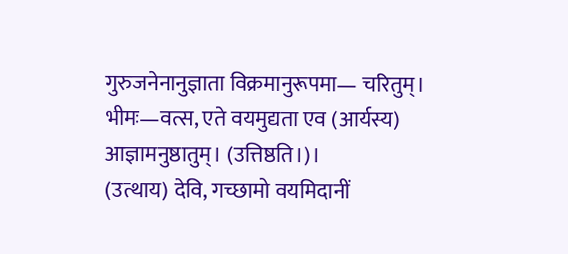गुरुजनेनानुज्ञाता विक्रमानुरूपमा— चरितुम्।
भीमः—वत्स, एते वयमुद्यता एव (आर्यस्य) आज्ञामनुष्ठातुम्। (उत्तिष्ठति।)।
(उत्थाय) देवि, गच्छामो वयमिदानीं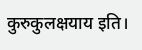कुरुकुलक्षयाय इति।